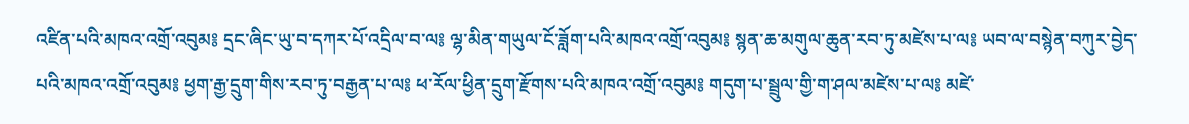འཛིན་པའི་མཁའ་འགྲོ་འབུམ༔ དྲང་ཞིང་ཡུ་བ་དཀར་པོ་འདྲིལ་བ་ལ༔ ལྷ་མིན་གཡུལ་ངོ་ཟློག་པའི་མཁའ་འགྲོ་འབུམ༔ སྙན་ཆ་མགུལ་ཆུན་རབ་ཏུ་མཛེས་པ་ལ༔ ཡབ་ལ་བསྙེན་བཀུར་བྱེད་པའི་མཁའ་འགྲོ་འབུམ༔ ཕྱག་རྒྱ་དྲུག་གིས་རབ་ཏུ་བརྒྱན་པ་ལ༔ ཕ་རོལ་ཕྱིན་དྲུག་རྫོགས་པའི་མཁའ་འགྲོ་འབུམ༔ གདུག་པ་སྦྲུལ་གྱི་ག་ཤལ་མཛེས་པ་ལ༔ མཛེ་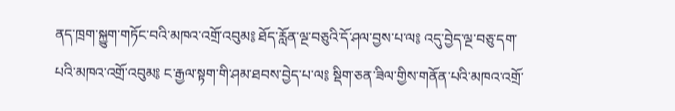ནད་ཁྲག་སྐྱུག་གཏོང་བའི་མཁའ་འགྲོ་འབུམ༔ ཐོད་རློན་ལྔ་བཅུའི་དོ་ཤལ་བྱས་པ་ལ༔ འདུ་བྱེད་ལྔ་བཅུ་དག་པའི་མཁའ་འགྲོ་འབུམ༔ ང་རྒྱལ་སྟག་གི་ཤམ་ཐབས་བྱེད་པ་ལ༔ སྡིག་ཅན་ཟིལ་གྱིས་གནོན་པའི་མཁའ་འགྲོ་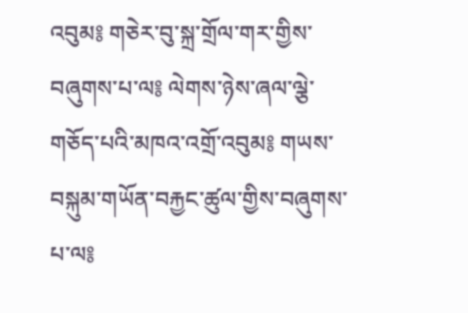འབུམ༔ གཅེར་བུ་སྐྲ་གྲོལ་གར་གྱིས་བཞུགས་པ་ལ༔ ལེགས་ཉེས་ཞལ་ལྕེ་གཅོད་པའི་མཁའ་འགྲོ་འབུམ༔ གཡས་བསྐུམ་གཡོན་བརྐྱང་ཚུལ་གྱིས་བཞུགས་པ་ལ༔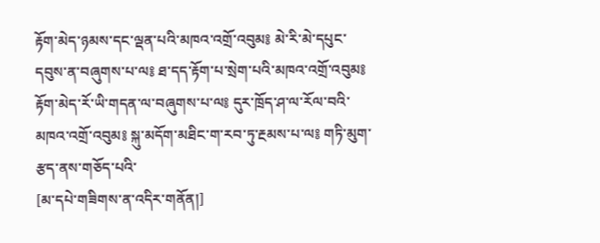རྟོག་མེད་ཉམས་དང་ལྡན་པའི་མཁའ་འགྲོ་འབུམ༔ མེ་རི་མེ་དཔུང་དབུས་ན་བཞུགས་པ་ལ༔ ཐ་དད་རྟོག་པ་སྲེག་པའི་མཁའ་འགྲོ་འབུམ༔ རྟོག་མེད་རོ་ཡི་གདན་ལ་བཞུགས་པ་ལ༔ དུར་ཁྲོད་ཤ་ལ་རོལ་བའི་མཁའ་འགྲོ་འབུམ༔ སྐུ་མདོག་མཐིང་ག་རབ་ཏུ་རྔམས་པ་ལ༔ གཏི་མུག་རྩད་ནས་གཅོད་པའི་
[མ་དཔེ་གཟིགས་ན་འདིར་གནོན།]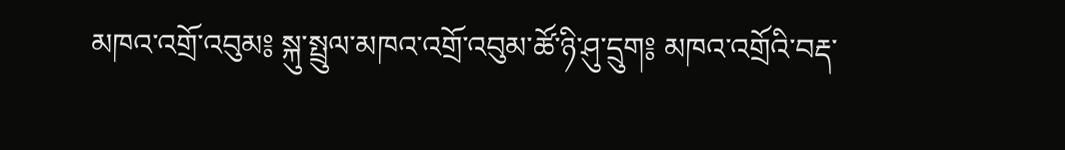མཁའ་འགྲོ་འབུམ༔ སྐུ་སྤྲུལ་མཁའ་འགྲོ་འབུམ་ཚོ་ཉི་ཤུ་དྲུག༔ མཁའ་འགྲོའི་བརྡ་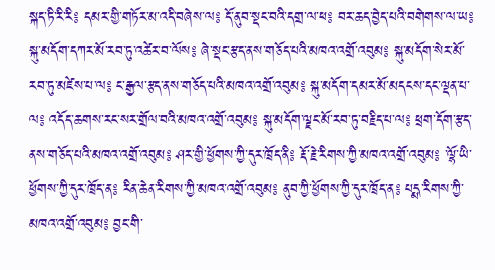སྐད་ཏི་རི་རི༔ དམར་གྱི་གཏོར་མ་འདི་བཞེས་ལ༔ དོ་ནུབ་སྡང་བའི་དགྲ་ལ་ཕ༔ བར་ཆད་བྱེད་པའི་བགེགས་ལ་ཡ༔ སྐུ་མདོག་དཀར་མོ་རབ་ཏུ་འཚེར་བ་ལོས༔ ཞེ་སྡང་རྩད་ནས་གཅོད་པའི་མཁའ་འགྲོ་འབུམ༔ སྐུ་མདོག་སེར་མོ་རབ་ཏུ་མཛེས་པ་ལ༔ ང་རྒྱལ་རྩད་ནས་གཅོད་པའི་མཁའ་འགྲོ་འབུམ༔ སྐུ་མདོག་དམར་མོ་མདངས་དང་ལྡན་པ་ལ༔ འདོད་ཆགས་རང་སར་གྲོལ་བའི་མཁའ་འགྲོ་འབུམ༔ སྐུ་མདོག་ལྗང་མོ་རབ་ཏུ་བརྗིད་པ་ལ༔ ཕྲག་དོག་རྩད་ནས་གཅོད་པའི་མཁའ་འགྲོ་འབུམ༔ ཤར་གྱི་ཕྱོགས་ཀྱི་དུར་ཁྲོད་ནི༔ རྡོ་རྗེ་རིགས་ཀྱི་མཁའ་འགྲོ་འབུམ༔ ་ལྷོ་ཡི་ཕྱོགས་ཀྱི་དུར་ཁྲོད་ན༔ རིན་ཆེན་རིགས་ཀྱི་མཁའ་འགྲོ་འབུམ༔ ནུབ་ཀྱི་ཕྱོགས་ཀྱི་དུར་ཁྲོད་ན༔ པདྨ་རིགས་ཀྱི་མཁའ་འགྲོ་འབུམ༔ བྱང་གི་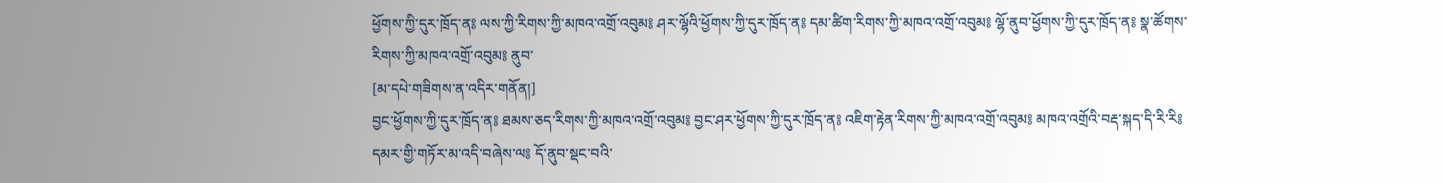ཕྱོགས་ཀྱི་དུར་ཁྲོད་ན༔ ལས་ཀྱི་རིགས་ཀྱི་མཁའ་འགྲོ་འབུམ༔ ཤར་ལྷོའི་ཕྱོགས་ཀྱི་དུར་ཁྲོད་ན༔ དམ་ཚིག་རིགས་ཀྱི་མཁའ་འགྲོ་འབུམ༔ ལྷོ་ནུབ་ཕྱོགས་ཀྱི་དུར་ཁྲོད་ན༔ སྣ་ཚོགས་རིགས་ཀྱི་མཁའ་འགྲོ་འབུམ༔ ནུབ་
[མ་དཔེ་གཟིགས་ན་འདིར་གནོན།]
བྱང་ཕྱོགས་ཀྱི་དུར་ཁྲོད་ན༔ ཐམས་ཅད་རིགས་ཀྱི་མཁའ་འགྲོ་འབུམ༔ བྱང་ཤར་ཕྱོགས་ཀྱི་དུར་ཁྲོད་ན༔ འཇིག་རྟེན་རིགས་ཀྱི་མཁའ་འགྲོ་འབུམ༔ མཁའ་འགྲོའི་བརྡ་སྐད་དི་རི་རི༔ དམར་གྱི་གཏོར་མ་འདི་བཞེས་ལ༔ དོ་ནུབ་སྡང་བའི་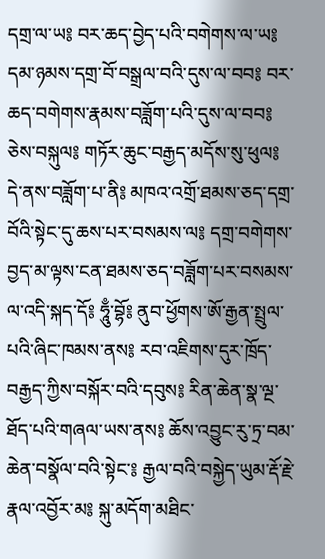དགྲ་ལ་ཡ༔ བར་ཆད་བྱེད་པའི་བགེགས་ལ་ཡ༔ དམ་ཉམས་དགྲ་བོ་བསྒྲལ་བའི་དུས་ལ་བབ༔ བར་ཆད་བགེགས་རྣམས་བཟློག་པའི་དུས་ལ་བབ༔ ཅེས་བསྐུལ༔ གཏོར་ཆུང་བརྒྱད་མདོས་སུ་ཕུལ༔ དེ་ནས་བཟློག་པ་ནི༔ མཁའ་འགྲོ་ཐམས་ཅད་དགྲ་བོའི་སྟེང་དུ་ཆས་པར་བསམས་ལ༔ དགྲ་བགེགས་བྱད་མ་ལྟས་ངན་ཐམས་ཅད་བཟློག་པར་བསམས་ལ་འདི་སྐད་དོ༔ ཧཱུྃ་བྷོ༔ ནུབ་ཕྱོགས་ཨོ་རྒྱན་སྤྲུལ་པའི་ཞིང་ཁམས་ནས༔ རབ་འཇིགས་དུར་ཁྲོད་བརྒྱད་ཀྱིས་བསྐོར་བའི་དབུས༔ རིན་ཆེན་སྣ་ལྔ་ཐོད་པའི་གཞལ་ཡས་ནས༔ ཆོས་འབྱུང་རུ་ཏྲ་བམ་ཆེན་བསྣོལ་བའི་སྟེང་༔ རྒྱལ་བའི་བསྐྱེད་ཡུམ་རྡོ་རྗེ་རྣལ་འབྱོར་མ༔ སྐུ་མདོག་མཐིང་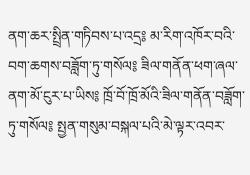ནག་ཆར་སྤྲིན་གཏིབས་པ་འདྲ༔ མ་རིག་འཁོར་བའི་བག་ཆགས་བཟློག་ཏུ་གསོལ༔ ཟིལ་གནོན་ཕག་ཞལ་ནག་མོ་ངུར་པ་ཡིས༔ ཁྲོ་བོ་ཁྲོ་མོའི་ཟིལ་གནོན་བཟློག་ཏུ་གསོལ༔ སྤྱན་གསུམ་བསྐལ་པའི་མེ་ལྟར་འབར་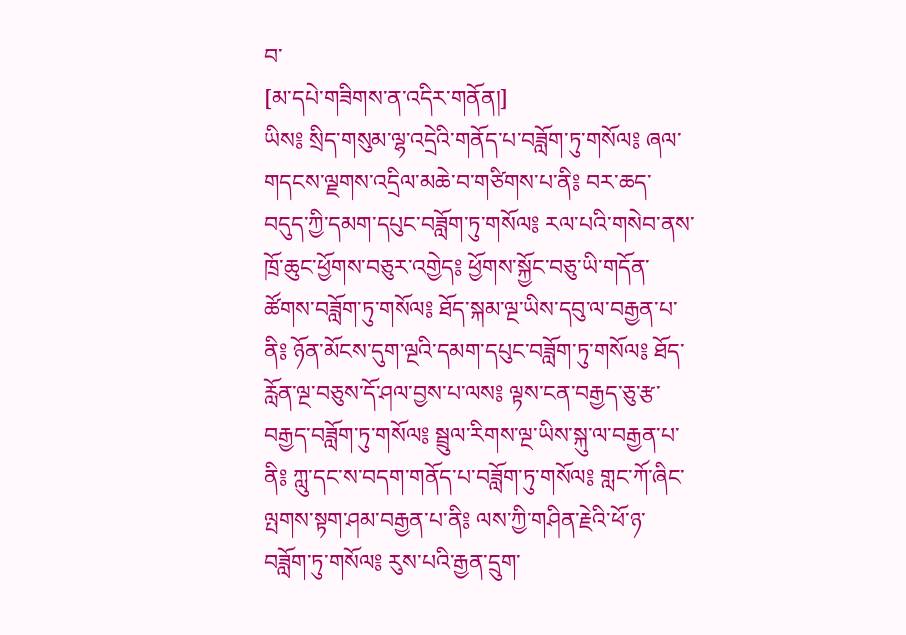བ་
[མ་དཔེ་གཟིགས་ན་འདིར་གནོན།]
ཡིས༔ སྲིད་གསུམ་ལྷ་འདྲེའི་གནོད་པ་བཟློག་ཏུ་གསོལ༔ ཞལ་གདངས་ལྗགས་འདྲིལ་མཆེ་བ་གཙིགས་པ་ནི༔ བར་ཆད་བདུད་ཀྱི་དམག་དཔུང་བཟློག་ཏུ་གསོལ༔ རལ་པའི་གསེབ་ནས་ཁྲོ་ཆུང་ཕྱོགས་བཅུར་འགྱེད༔ ཕྱོགས་སྐྱོང་བཅུ་ཡི་གདོན་ཚོགས་བཟློག་ཏུ་གསོལ༔ ཐོད་སྐམ་ལྔ་ཡིས་དབུ་ལ་བརྒྱན་པ་ནི༔ ཉོན་མོངས་དུག་ལྔའི་དམག་དཔུང་བཟློག་ཏུ་གསོལ༔ ཐོད་རློན་ལྔ་བཅུས་དོ་ཤལ་བྱས་པ་ལས༔ ལྟས་ངན་བརྒྱད་ཅུ་རྩ་བརྒྱད་བཟློག་ཏུ་གསོལ༔ སྦྲུལ་རིགས་ལྔ་ཡིས་སྐུ་ལ་བརྒྱན་པ་ནི༔ ཀླུ་དང་ས་བདག་གནོད་པ་བཟློག་ཏུ་གསོལ༔ གླང་ཀོ་ཞིང་ལྤགས་སྟག་ཤམ་བརྒྱན་པ་ནི༔ ལས་ཀྱི་གཤིན་རྗེའི་ཕོ་ཉ་བཟློག་ཏུ་གསོལ༔ རུས་པའི་རྒྱན་དྲུག་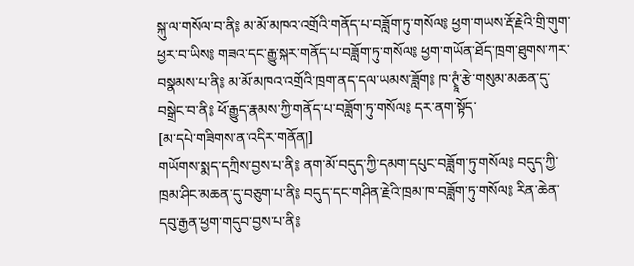སྐུ་ལ་གསོལ་བ་ནི༔ མ་མོ་མཁའ་འགྲོའི་གནོད་པ་བཟློག་ཏུ་གསོལ༔ ཕྱག་གཡས་རྡོ་རྗེའི་གྲི་གུག་ཕྱར་བ་ཡིས༔ གཟའ་དང་རྒྱུ་སྐར་གནོད་པ་བཟློག་ཏུ་གསོལ༔ ཕྱག་གཡོན་ཐོད་ཁྲག་ཐུགས་ཀར་བསྣམས་པ་ནི༔ མ་མོ་མཁའ་འགྲོའི་ཁྲག་ནད་དལ་ཡམས་ཟློག༔ ཁ་ཊྭཱཾ་རྩེ་གསུམ་མཆན་དུ་བསྒྲེང་བ་ནི༔ ཕོ་རྒྱུད་རྣམས་ཀྱི་གནོད་པ་བཟློག་ཏུ་གསོལ༔ དར་ནག་སྟོད་
[མ་དཔེ་གཟིགས་ན་འདིར་གནོན།]
གཡོགས་སྨད་དཀྲིས་བྱས་པ་ནི༔ ནག་མོ་བདུད་ཀྱི་དམག་དཔུང་བཟློག་ཏུ་གསོལ༔ བདུད་ཀྱི་ཁྲམ་ཤིང་མཆན་དུ་བཅུག་པ་ནི༔ བདུད་དང་གཤིན་རྗེའི་ཁྲམ་ཁ་བཟློག་ཏུ་གསོལ༔ རིན་ཆེན་དབུ་རྒྱན་ཕྱག་གདུབ་བྱས་པ་ནི༔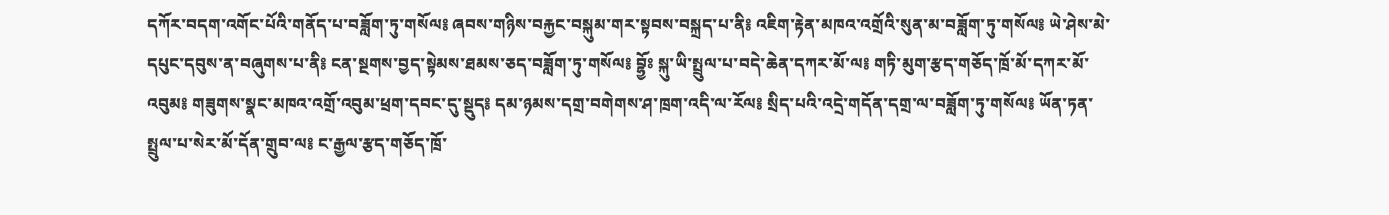དཀོར་བདག་འགོང་པོའི་གནོད་པ་བཟློག་ཏུ་གསོལ༔ ཞབས་གཉིས་བརྐྱང་བསྐུམ་གར་སྟབས་བསྐྲད་པ་ནི༔ འཇིག་རྟེན་མཁའ་འགྲོའི་སུན་མ་བཟློག་ཏུ་གསོལ༔ ཡེ་ཤེས་མེ་དཔུང་དབུས་ན་བཞུགས་པ་ནི༔ ངན་སྔགས་བྱད་སྟེམས་ཐམས་ཅད་བཟློག་ཏུ་གསོལ༔ བྷྱོཿ སྐུ་ཡི་སྤྲུལ་པ་བདེ་ཆེན་དཀར་མོ་ལ༔ གཏི་མུག་རྩད་གཅོད་ཁྲོ་མོ་དཀར་མོ་འབུམ༔ གཟུགས་སྣང་མཁའ་འགྲོ་འབུམ་ཕྲག་དབང་དུ་སྡུད༔ དམ་ཉམས་དགྲ་བགེགས་ཤ་ཁྲག་འདི་ལ་རོལ༔ སྲིད་པའི་འདྲེ་གདོན་དགྲ་ལ་བཟློག་ཏུ་གསོལ༔ ཡོན་ཏན་སྤྲུལ་པ་སེར་མོ་དོན་གྲུབ་ལ༔ ང་རྒྱལ་རྩད་གཅོད་ཁྲོ་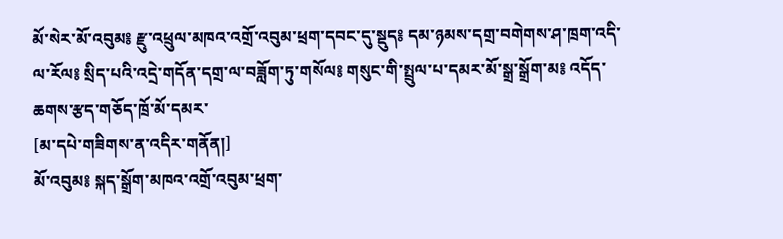མོ་སེར་མོ་འབུམ༔ རྫུ་འཕྲུལ་མཁའ་འགྲོ་འབུམ་ཕྲག་དབང་དུ་སྡུད༔ དམ་ཉམས་དགྲ་བགེགས་ཤ་ཁྲག་འདི་ལ་རོལ༔ སྲིད་པའི་འདྲེ་གདོན་དགྲ་ལ་བཟློག་ཏུ་གསོལ༔ གསུང་གི་སྤྲུལ་པ་དམར་མོ་སྒྲ་སྒྲོག་མ༔ འདོད་ཆགས་རྩད་གཅོད་ཁྲོ་མོ་དམར་
[མ་དཔེ་གཟིགས་ན་འདིར་གནོན།]
མོ་འབུམ༔ སྐད་སྒྲོག་མཁའ་འགྲོ་འབུམ་ཕྲག་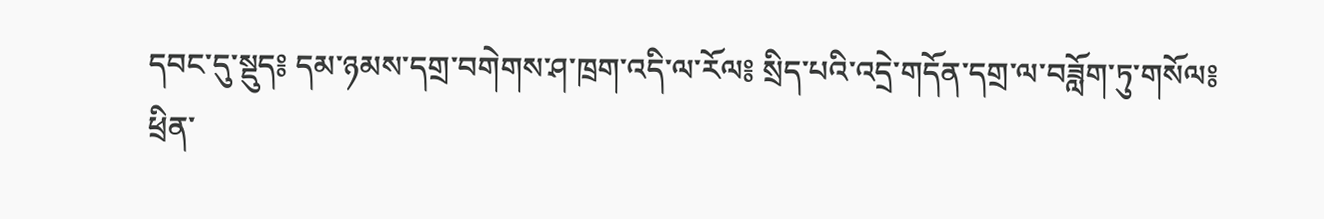དབང་དུ་སྡུད༔ དམ་ཉམས་དགྲ་བགེགས་ཤ་ཁྲག་འདི་ལ་རོལ༔ སྲིད་པའི་འདྲེ་གདོན་དགྲ་ལ་བཟློག་ཏུ་གསོལ༔ ཕྲིན་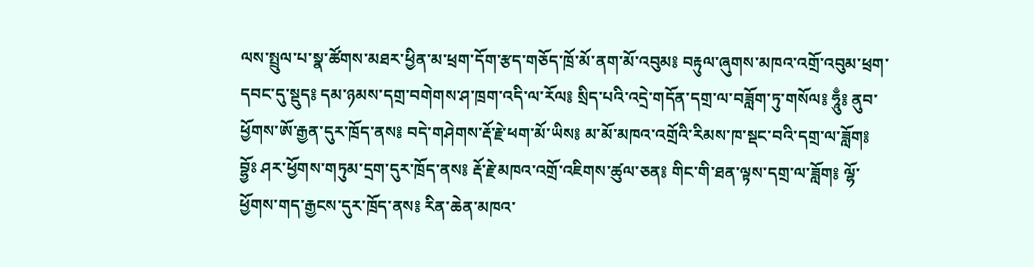ལས་སྤྲུལ་པ་སྣ་ཚོགས་མཐར་ཕྱིན་མ་ཕྲག་དོག་རྩད་གཅོད་ཁྲོ་མོ་ནག་མོ་འབུམ༔ བརྟུལ་ཞུགས་མཁའ་འགྲོ་འབུམ་ཕྲག་དབང་དུ་སྡུད༔ དམ་ཉམས་དགྲ་བགེགས་ཤ་ཁྲག་འདི་ལ་རོལ༔ སྲིད་པའི་འདྲེ་གདོན་དགྲ་ལ་བཟློག་ཏུ་གསོལ༔ ཧཱུྃ༔ ནུབ་ཕྱོགས་ཨོ་རྒྱན་དུར་ཁྲོད་ནས༔ བདེ་གཤེགས་རྡོ་རྗེ་ཕག་མོ་ཡིས༔ མ་མོ་མཁའ་འགྲོའི་རིམས་ཁ་སྡང་བའི་དགྲ་ལ་ཟློག༔ བྷྱོཿ ཤར་ཕྱོགས་གཏུམ་དྲག་དུར་ཁྲོད་ནས༔ རྡོ་རྗེ་མཁའ་འགྲོ་འཇིགས་ཚུལ་ཅན༔ གིང་གི་ཐན་ལྟས་དགྲ་ལ་ཟློག༔ ལྷོ་ཕྱོགས་གད་རྒྱངས་དུར་ཁྲོད་ནས༔ རིན་ཆེན་མཁའ་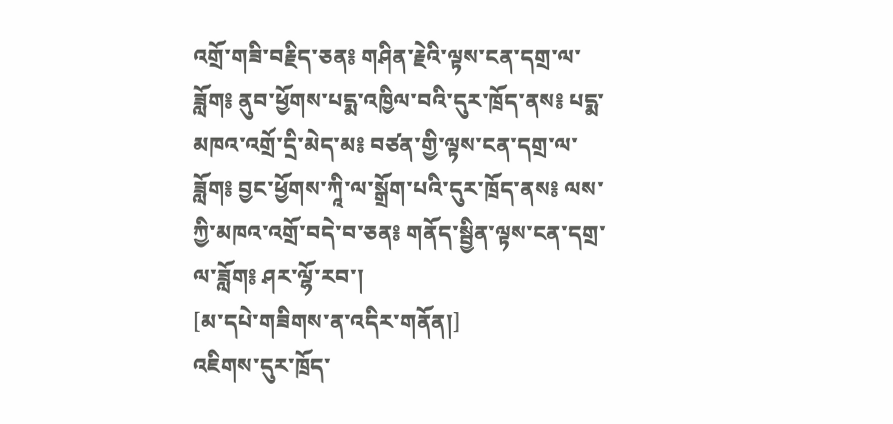འགྲོ་གཟི་བརྗིད་ཅན༔ གཤིན་རྗེའི་ལྟས་ངན་དགྲ་ལ་ཟློག༔ ནུབ་ཕྱོགས་པདྨ་འཁྱིལ་བའི་དུར་ཁྲོད་ནས༔ པདྨ་མཁའ་འགྲོ་དྲི་མེད་མ༔ བཙན་གྱི་ལྟས་ངན་དགྲ་ལ་ཟློག༔ བྱང་ཕྱོགས་ཀཱི་ལ་སྒྲོག་པའི་དུར་ཁྲོད་ནས༔ ལས་ཀྱི་མཁའ་འགྲོ་བདེ་བ་ཅན༔ གནོད་སྦྱིན་ལྟས་ངན་དགྲ་ལ་ཟློག༔ ཤར་ལྷོ་རབ་།
[མ་དཔེ་གཟིགས་ན་འདིར་གནོན།]
འཇིགས་དུར་ཁྲོད་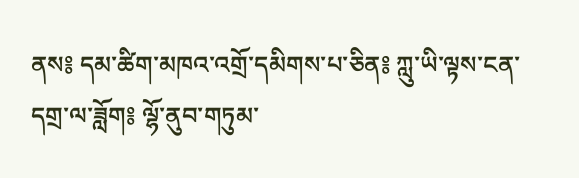ནས༔ དམ་ཚིག་མཁའ་འགྲོ་དམིགས་པ་ཅིན༔ ཀླུ་ཡི་ལྟས་ངན་དགྲ་ལ་ཟློག༔ ལྷོ་ནུབ་གཏུམ་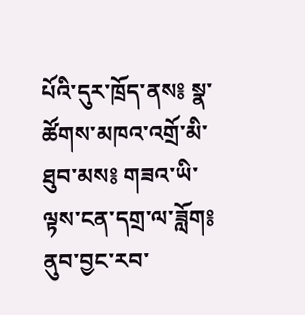པོའི་དུར་ཁྲོད་ནས༔ སྣ་ཚོགས་མཁའ་འགྲོ་མི་ཐུབ་མས༔ གཟའ་ཡི་ལྟས་ངན་དགྲ་ལ་ཟློག༔ ནུབ་བྱང་རབ་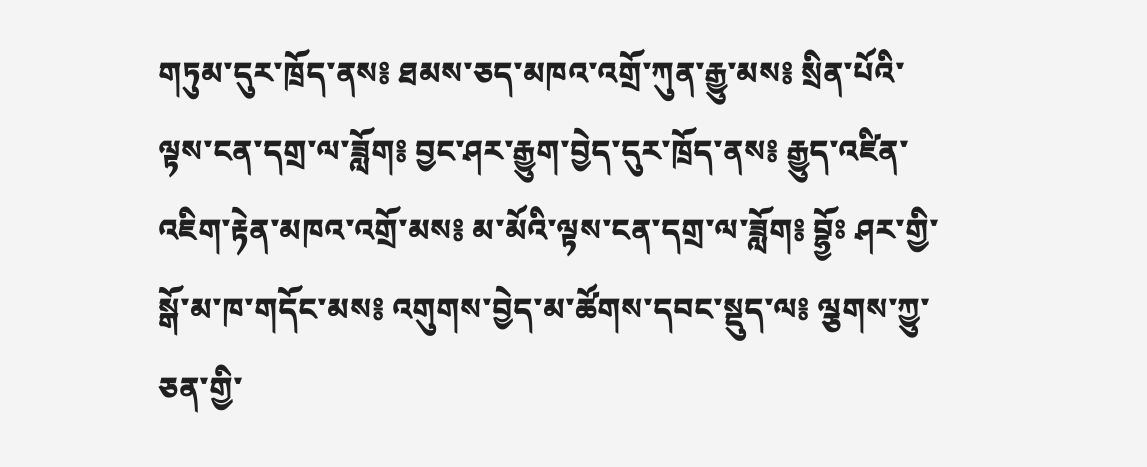གཏུམ་དུར་ཁྲོད་ནས༔ ཐམས་ཅད་མཁའ་འགྲོ་ཀུན་རྒྱུ་མས༔ སྲིན་པོའི་ལྟས་ངན་དགྲ་ལ་ཟློག༔ བྱང་ཤར་རྒྱུག་བྱེད་དུར་ཁྲོད་ནས༔ རྒྱུད་འཛིན་འཇིག་རྟེན་མཁའ་འགྲོ་མས༔ མ་མོའི་ལྟས་ངན་དགྲ་ལ་ཟློག༔ བྷྱོཿ ཤར་གྱི་སྒོ་མ་ཁ་གདོང་མས༔ འགུགས་བྱེད་མ་ཚོགས་དབང་སྡུད་ལ༔ ལྕགས་ཀྱུ་ཅན་གྱི་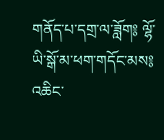གནོད་པ་དགྲ་ལ་ཟློག༔ ལྷོ་ཡི་སྒོ་མ་ཕག་གདོང་མས༔ འཆིང་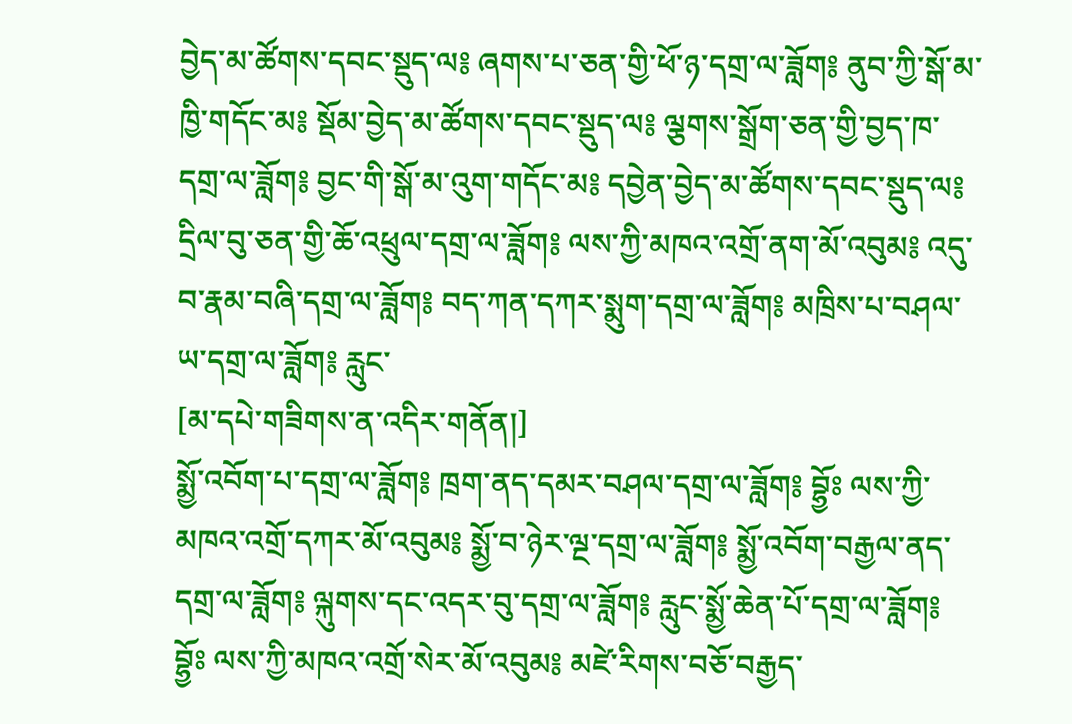བྱེད་མ་ཚོགས་དབང་སྡུད་ལ༔ ཞགས་པ་ཅན་གྱི་ཕོ་ཉ་དགྲ་ལ་ཟློག༔ ནུབ་ཀྱི་སྒོ་མ་ཁྱི་གདོང་མ༔ སྡོམ་བྱེད་མ་ཚོགས་དབང་སྡུད་ལ༔ ལྕགས་སྒྲོག་ཅན་གྱི་བྱད་ཁ་དགྲ་ལ་ཟློག༔ བྱང་གི་སྒོ་མ་འུག་གདོང་མ༔ དབྱེན་བྱེད་མ་ཚོགས་དབང་སྡུད་ལ༔ དྲིལ་བུ་ཅན་གྱི་ཆོ་འཕྲུལ་དགྲ་ལ་ཟློག༔ ལས་ཀྱི་མཁའ་འགྲོ་ནག་མོ་འབུམ༔ འདུ་བ་རྣམ་བཞི་དགྲ་ལ་ཟློག༔ བད་ཀན་དཀར་སྨུག་དགྲ་ལ་ཟློག༔ མཁྲིས་པ་བཤལ་ཡ་དགྲ་ལ་ཟློག༔ རླུང་
[མ་དཔེ་གཟིགས་ན་འདིར་གནོན།]
སྨྱོ་འབོག་པ་དགྲ་ལ་ཟློག༔ ཁྲག་ནད་དམར་བཤལ་དགྲ་ལ་ཟློག༔ བྷྱོཿ ལས་ཀྱི་མཁའ་འགྲོ་དཀར་མོ་འབུམ༔ སྨྱོ་བ་ཉེར་ལྔ་དགྲ་ལ་ཟློག༔ སྨྱོ་འབོག་བརྒྱལ་ནད་དགྲ་ལ་ཟློག༔ ལྐུགས་དང་འདར་བུ་དགྲ་ལ་ཟློག༔ རླུང་སྨྱོ་ཆེན་པོ་དགྲ་ལ་ཟློག༔ བྷྱོཿ ལས་ཀྱི་མཁའ་འགྲོ་སེར་མོ་འབུམ༔ མཛེ་རིགས་བཅོ་བརྒྱད་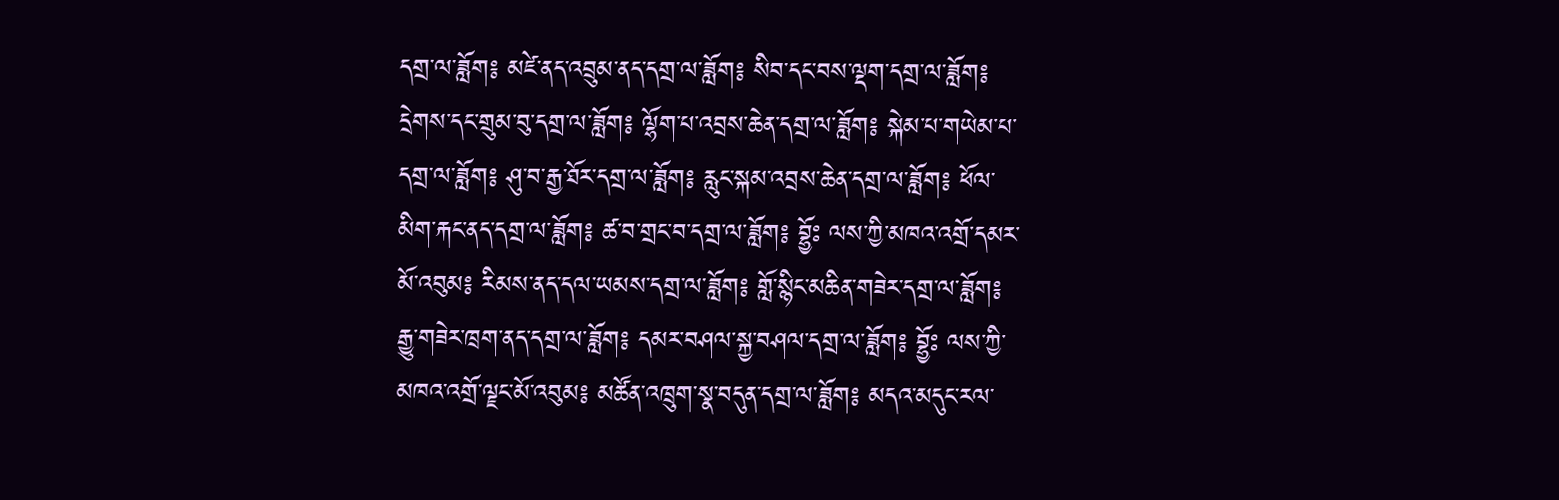དགྲ་ལ་ཟློག༔ མཛེ་ནད་འབྲུམ་ནད་དགྲ་ལ་ཟློག༔ སིབ་དང་བས་ལྡག་དགྲ་ལ་ཟློག༔ དྲེགས་དང་གྲུམ་བུ་དགྲ་ལ་ཟློག༔ ལྷོག་པ་འབྲས་ཆེན་དགྲ་ལ་ཟློག༔ སྐེམ་པ་གཡེམ་པ་དགྲ་ལ་ཟློག༔ ཤུ་བ་རྒྱ་ཐོར་དགྲ་ལ་ཟློག༔ རླུང་སྐམ་འབྲས་ཆེན་དགྲ་ལ་ཟློག༔ ཕོལ་མིག་རྐང་ནད་དགྲ་ལ་ཟློག༔ ཚ་བ་གྲང་བ་དགྲ་ལ་ཟློག༔ བྷྱོཿ ལས་ཀྱི་མཁའ་འགྲོ་དམར་མོ་འབུམ༔ རིམས་ནད་དལ་ཡམས་དགྲ་ལ་ཟློག༔ གློ་སྙིང་མཆིན་གཟེར་དགྲ་ལ་ཟློག༔ རྒྱུ་གཟེར་ཁྲག་ནད་དགྲ་ལ་ཟློག༔ དམར་བཤལ་སྐྱ་བཤལ་དགྲ་ལ་ཟློག༔ བྷྱོཿ ལས་ཀྱི་མཁའ་འགྲོ་ལྗང་མོ་འབུམ༔ མཚོན་འཁྲུག་སྣ་བདུན་དགྲ་ལ་ཟློག༔ མདའ་མདུང་རལ་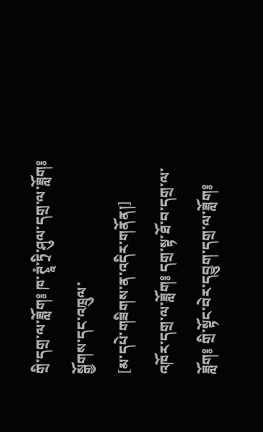གྲི་དགྲ་ལ་ཟློག༔ ཁ་ཊྭཱཾ་ཏྲི་ཤུལ་དགྲ་ལ་ཟློག༔ སྒྱོགས་དང་འཁྲུལ་
[མ་དཔེ་གཟིགས་ན་འདིར་གནོན།]
འཁོར་དགྲ་ལ་ཟློག༔ དགྲ་སྟ་ཐོ་བ་དགྲ་ལ་ཟློག༔ གྲི་སྟོང་བེར་དབྱུག་དགྲ་ལ་ཟློག༔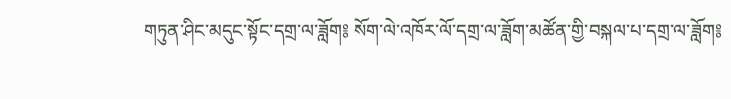གཏུན་ཤིང་མདུང་སྟོང་དགྲ་ལ་ཟློག༔ སོག་ལེ་འཁོར་ལོ་དགྲ་ལ་ཟློག་མཚོན་གྱི་བསྐལ་པ་དགྲ་ལ་ཟློག༔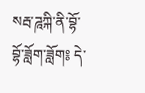སརྦ་ཌཱཀྐི་ནི་བྷོ་བྷོ་ཟློག་ཟློག༔ དེ་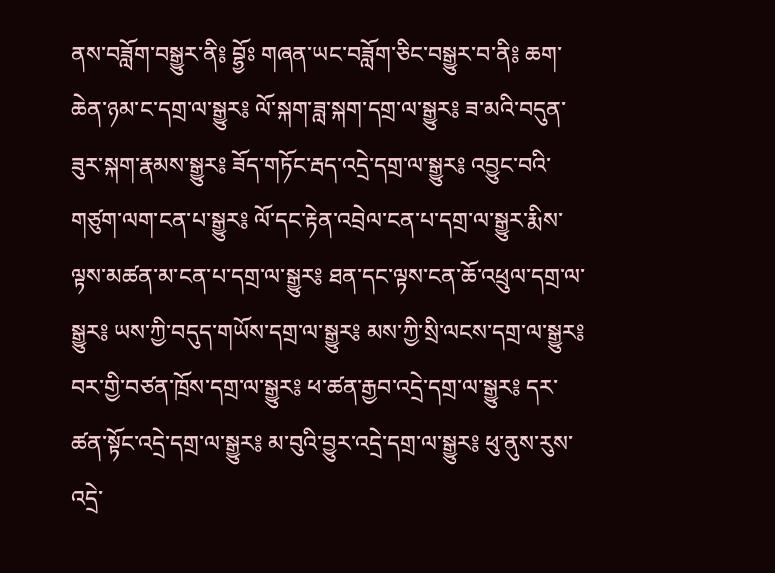ནས་བཟློག་བསྒྱུར་ནི༔ བྷྱོཿ གཞན་ཡང་བཟློག་ཅིང་བསྒྱུར་བ་ནི༔ ཆག་ཆེན་ཉམ་ང་དགྲ་ལ་སྒྱུར༔ ལོ་སྐག་ཟླ་སྐག་དགྲ་ལ་སྒྱུར༔ ཟ་མའི་བདུན་ཟུར་སྐག་རྣམས་སྒྱུར༔ ཟོད་གཏོང་རྦད་འདྲེ་དགྲ་ལ་སྒྱུར༔ འབྱུང་བའི་གཙུག་ལག་ངན་པ་སྒྱུར༔ ལོ་དང་རྟེན་འབྲེལ་ངན་པ་དགྲ་ལ་སྒྱུར་རྨིས་ལྟས་མཚན་མ་ངན་པ་དགྲ་ལ་སྒྱུར༔ ཐན་དང་ལྟས་ངན་ཆོ་འཕྲུལ་དགྲ་ལ་སྒྱུར༔ ཡས་ཀྱི་བདུད་གཡོས་དགྲ་ལ་སྒྱུར༔ མས་ཀྱི་སྲི་ལངས་དགྲ་ལ་སྒྱུར༔ བར་གྱི་བཙན་ཁྲོས་དགྲ་ལ་སྒྱུར༔ ཕ་ཚན་རྒྱབ་འདྲེ་དགྲ་ལ་སྒྱུར༔ དར་ཚན་སྟོང་འདྲེ་དགྲ་ལ་སྒྱུར༔ མ་བུའི་བྱུར་འདྲེ་དགྲ་ལ་སྒྱུར༔ ཕུ་ནུས་རུས་འདྲེ་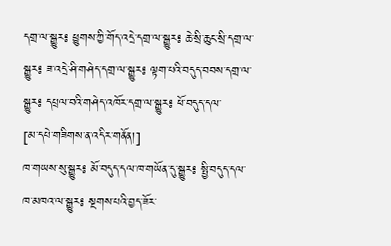དགྲ་ལ་སྒྱུར༔ ཕྱུགས་ཀྱི་གོད་འདྲེ་དགྲ་ལ་སྒྱུར༔ ཆེ་སྲི་ཆུང་སྲི་དགྲ་ལ་སྒྱུར༔ ཟ་འདྲེ་ཤི་གཤེད་དགྲ་ལ་སྒྱུར༔ ལྟག་པའི་བདུད་བབས་དགྲ་ལ་སྒྱུར༔ དཔྲལ་བའི་གཤེད་འཁོར་དགྲ་ལ་སྒྱུར༔ ཕོ་བདུད་དལ་
[མ་དཔེ་གཟིགས་ན་འདིར་གནོན།]
ཁ་གཡས་སུ་སྒྱུར༔ མོ་བདུད་དལ་ཁ་གཡོན་དུ་སྒྱུར༔ སྤྱི་བདུད་དལ་ཁ་མཁའ་ལ་སྒྱུར༔ སྔགས་པའི་བྱད་ཟོར་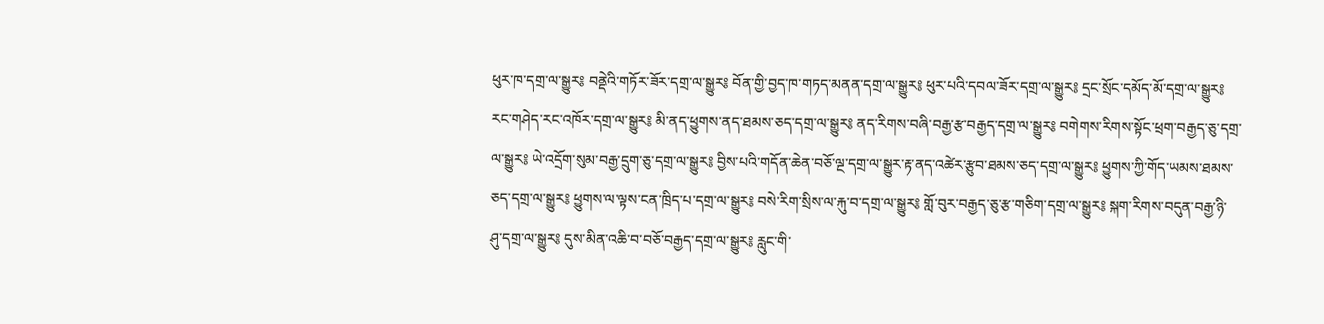ཕུར་ཁ་དགྲ་ལ་སྒྱུར༔ བནྡེའི་གཏོར་ཟོར་དགྲ་ལ་སྒྱུར༔ བོན་གྱི་བྱད་ཁ་གཏད་མནན་དགྲ་ལ་སྒྱུར༔ ཕུར་པའི་དབལ་ཟོར་དགྲ་ལ་སྒྱུར༔ དྲང་སྲོང་དམོད་མོ་དགྲ་ལ་སྒྱུར༔ རང་གཤེད་རང་འཁོར་དགྲ་ལ་སྒྱུར༔ མི་ནད་ཕྱུགས་ནད་ཐམས་ཅད་དགྲ་ལ་སྒྱུར༔ ནད་རིགས་བཞི་བརྒྱ་རྩ་བརྒྱད་དགྲ་ལ་སྒྱུར༔ བགེགས་རིགས་སྟོང་ཕྲག་བརྒྱད་ཅུ་དགྲ་ལ་སྒྱུར༔ ཡེ་འདྲོག་སུམ་བརྒྱ་དྲུག་ཅུ་དགྲ་ལ་སྒྱུར༔ བྱིས་པའི་གདོན་ཆེན་བཅོ་ལྔ་དགྲ་ལ་སྒྱུར་རྟ་ནད་འཚེར་རྩུབ་ཐམས་ཅད་དགྲ་ལ་སྒྱུར༔ ཕྱུགས་ཀྱི་གོད་ཡམས་ཐམས་ཅད་དགྲ་ལ་སྒྱུར༔ ཕྱུགས་ལ་ལྟས་ངན་ཁྲིད་པ་དགྲ་ལ་སྒྱུར༔ བསེ་རིག་སྲིས་ལ་རྐུ་བ་དགྲ་ལ་སྒྱུར༔ གློ་བུར་བརྒྱད་ཅུ་རྩ་གཅིག་དགྲ་ལ་སྒྱུར༔ སྐག་རིགས་བདུན་བརྒྱ་ཉི་ཤུ་དགྲ་ལ་སྒྱུར༔ དུས་མིན་འཆི་བ་བཅོ་བརྒྱད་དགྲ་ལ་སྒྱུར༔ རླུང་གི་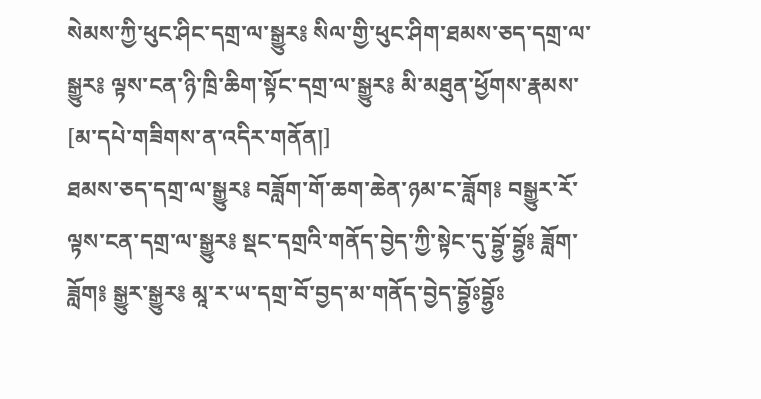སེམས་ཀྱི་ཕུང་ཤིང་དགྲ་ལ་སྒྱུར༔ སིལ་གྱི་ཕུང་ཤིག་ཐམས་ཅད་དགྲ་ལ་སྒྱུར༔ ལྟས་ངན་ཉི་ཁྲི་ཆིག་སྟོང་དགྲ་ལ་སྒྱུར༔ མི་མཐུན་ཕྱོགས་རྣམས་
[མ་དཔེ་གཟིགས་ན་འདིར་གནོན།]
ཐམས་ཅད་དགྲ་ལ་སྒྱུར༔ བཟློག་གོ་ཆག་ཆེན་ཉམ་ང་ཟློག༔ བསྒྱུར་རོ་ལྟས་ངན་དགྲ་ལ་སྒྱུར༔ སྡང་དགྲའི་གནོད་བྱེད་ཀྱི་སྟེང་དུ་བྷྱོ་བྷྱོ༔ ཟློག་ཟློག༔ སྒྱུར་སྒྱུར༔ མཱ་ར་ཡ་དགྲ་བོ་བྱད་མ་གནོད་བྱེད་བྷྱོཿབྷྱོཿ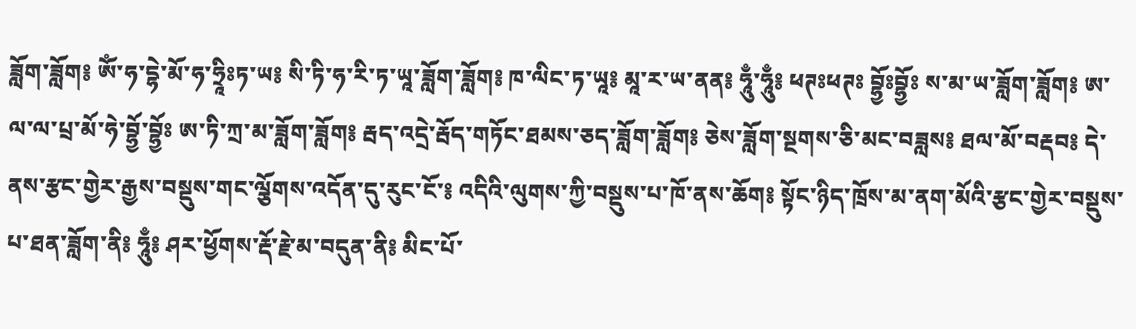ཟློག་ཟློག༔ ཨོཾ་ཧ་དྷེ་མོ་ཧ་ཧྲཱིཿཏ་ཡ༔ སི་ཏི་ཧ་རི་ཏ་ཡཱ་ཟློག་ཟློག༔ ཁ་ལིང་ཏ་ཡཱ༔ མཱ་ར་ཡ་ནན༔ ཧཱུྃ་ཧཱུྃ༔ ཕཊཿཕཊཿ བྷྱོཿབྷྱོཿ ས་མ་ཡ་ཟློག་ཟློག༔ ཨ་ལ་ལ་པྲ་མོ་ཧེ་བྷྱོ་བྷྱོཿ ཨ་ཏི་ཀྲ་མ་ཟློག་ཟློག༔ རྦད་འདྲེ་རྦོད་གཏོང་ཐམས་ཅད་ཟློག་ཟློག༔ ཅེས་ཟློག་སྔགས་ཅི་མང་བཟླས༔ ཐལ་མོ་བརྡབ༔ དེ་ནས་རྩང་གྱེར་རྒྱས་བསྡུས་གང་ལྕོགས་འདོན་དུ་རུང་ངོ་༔ འདིའི་ལུགས་ཀྱི་བསྡུས་པ་ཁོ་ནས་ཆོག༔ སྟོང་ཉིད་ཁྲོས་མ་ནག་མོའི་རྩང་གྱེར་བསྡུས་པ་ཐན་ཟློག་ནི༔ ཧཱུྃ༔ ཤར་ཕྱོགས་རྡོ་རྗེ་མ་བདུན་ནི༔ མིང་པོ་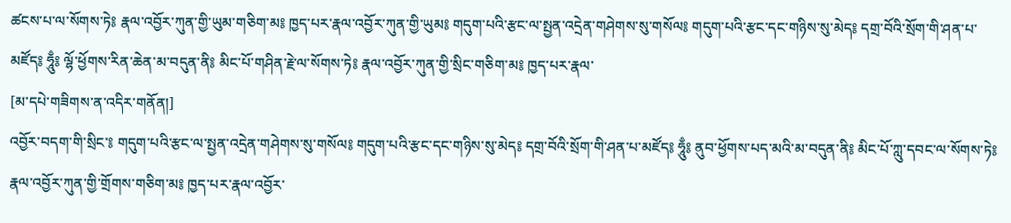ཚངས་པ་ལ་སོགས་ཏེ༔ རྣལ་འབྱོར་ཀུན་གྱི་ཡུམ་གཅིག་མ༔ ཁྱད་པར་རྣལ་འབྱོར་ཀུན་གྱི་ཡུམ༔ གདུག་པའི་རྩང་ལ་སྤྱན་འདྲེན་གཤེགས་སུ་གསོལ༔ གདུག་པའི་རྩང་དང་གཉིས་སུ་མེད༔ དགྲ་བོའི་སྲོག་གི་ཤན་པ་མཛོད༔ ཧཱུྃ༔ ལྷོ་ཕྱོགས་རིན་ཆེན་མ་བདུན་ནི༔ མིང་པོ་གཤིན་རྗེ་ལ་སོགས་ཏེ༔ རྣལ་འབྱོར་ཀུན་གྱི་སྲིང་གཅིག་མ༔ ཁྱད་པར་རྣལ་
[མ་དཔེ་གཟིགས་ན་འདིར་གནོན།]
འབྱོར་བདག་གི་སྲིང་༔ གདུག་པའི་རྩང་ལ་སྤྱན་འདྲེན་གཤེགས་སུ་གསོལ༔ གདུག་པའི་རྩང་དང་གཉིས་སུ་མེད༔ དགྲ་བོའི་སྲོག་གི་ཤན་པ་མཛོད༔ ཧཱུྃ༔ ནུབ་ཕྱོགས་པད་མའི་མ་བདུན་ནི༔ མིང་པོ་ཀླུ་དབང་ལ་སོགས་ཏེ༔ རྣལ་འབྱོར་ཀུན་གྱི་གྲོགས་གཅིག་མ༔ ཁྱད་པར་རྣལ་འབྱོར་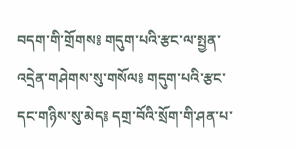བདག་གི་གྲོགས༔ གདུག་པའི་རྩང་ལ་སྤྱན་འདྲེན་གཤེགས་སུ་གསོལ༔ གདུག་པའི་རྩང་དང་གཉིས་སུ་མེད༔ དགྲ་བོའི་སྲོག་གི་ཤན་པ་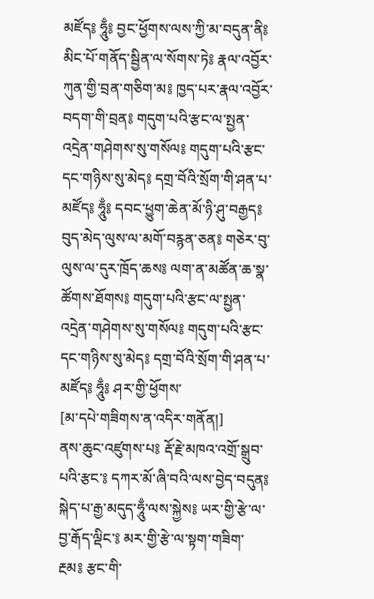མཛོད༔ ཧཱུྃ༔ བྱང་ཕྱོགས་ལས་ཀྱི་མ་བདུན་ནི༔ མིང་པོ་གནོད་སྦྱིན་ལ་སོགས་ཏེ༔ རྣལ་འབྱོར་ཀུན་གྱི་བྲན་གཅིག་མ༔ ཁྱད་པར་རྣལ་འབྱོར་བདག་གི་བྲན༔ གདུག་པའི་རྩང་ལ་སྤྱན་འདྲེན་གཤེགས་སུ་གསོལ༔ གདུག་པའི་རྩང་དང་གཉིས་སུ་མེད༔ དགྲ་བོའི་སྲོག་གི་ཤན་པ་མཛོད༔ ཧཱུྃ༔ དབང་ཕྱུག་ཆེན་མོ་ཉི་ཤུ་བརྒྱད༔ བུད་མེད་ལུས་ལ་མགོ་བརྙན་ཅན༔ གཅེར་བུ་ལུས་ལ་དུར་ཁྲོད་ཆས༔ ལག་ན་མཚོན་ཆ་སྣ་ཚོགས་ཐོགས༔ གདུག་པའི་རྩང་ལ་སྤྱན་འདྲེན་གཤེགས་སུ་གསོལ༔ གདུག་པའི་རྩང་དང་གཉིས་སུ་མེད༔ དགྲ་བོའི་སྲོག་གི་ཤན་པ་མཛོད༔ ཧཱུྃ༔ ཤར་གྱི་ཕྱོགས་
[མ་དཔེ་གཟིགས་ན་འདིར་གནོན།]
ནས་ཆུང་འཛུགས་པ༔ རྡོ་རྗེ་མཁའ་འགྲོ་སྒྲུབ་པའི་རྩང་༔ དཀར་མོ་ཞི་བའི་ལས་བྱེད་བདུན༔ སྐེད་པ་རྒྱ་མདུད་ཧཱུྃ་ལས་སྐྱེས༔ ཡར་གྱི་རྩེ་ལ་བྱ་རྒོད་ལྡིང་༔ མར་གྱི་རྩེ་ལ་སྟག་གཟིག་རྔམ༔ རྩང་གི་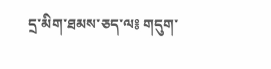དྲ་མིག་ཐམས་ཅད་ལ༔ གདུག་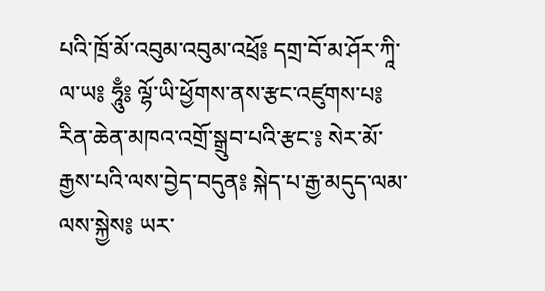པའི་ཁྲོ་མོ་འབུམ་འབུམ་འཕྲོ༔ དགྲ་བོ་མ་ཤོར་ཀཱི་ལ་ཡ༔ ཧཱུྃ༔ ལྷོ་ཡི་ཕྱོགས་ནས་རྩང་འཛུགས་པ༔ རིན་ཆེན་མཁའ་འགྲོ་སྒྲུབ་པའི་རྩང་༔ སེར་མོ་རྒྱས་པའི་ལས་བྱེད་བདུན༔ སྐེད་པ་རྒྱ་མདུད་ལམ་ལས་སྐྱེས༔ ཡར་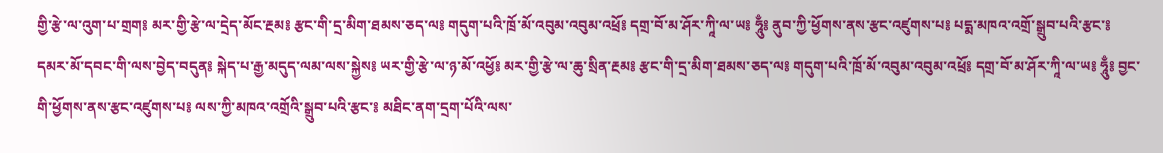གྱི་རྩེ་ལ་འུག་པ་གྲག༔ མར་གྱི་རྩེ་ལ་དྲེད་མོང་རྔམ༔ རྩང་གི་དྲ་མིག་ཐམས་ཅད་ལ༔ གདུག་པའི་ཁྲོ་མོ་འབུམ་འབུམ་འཕྲོ༔ དགྲ་བོ་མ་ཤོར་ཀཱི་ལ་ཡ༔ ཧཱུྃ༔ ནུབ་ཀྱི་ཕྱོགས་ནས་རྩང་འཛུགས་པ༔ པདྨ་མཁའ་འགྲོ་སྒྲུབ་པའི་རྩང་༔ དམར་མོ་དབང་གི་ལས་བྱེད་བདུན༔ སྐེད་པ་རྒྱ་མདུད་ལམ་ལས་སྐྱེས༔ ཡར་གྱི་རྩེ་ལ་ཉ་མོ་འཕྱོ༔ མར་གྱི་རྩེ་ལ་ཆུ་སྲིན་རྔམ༔ རྩང་གི་དྲ་མིག་ཐམས་ཅད་ལ༔ གདུག་པའི་ཁྲོ་མོ་འབུམ་འབུམ་འཕྲོ༔ དགྲ་བོ་མ་ཤོར་ཀཱི་ལ་ཡ༔ ཧཱུྃ༔ བྱང་གི་ཕྱོགས་ནས་རྩང་འཛུགས་པ༔ ལས་ཀྱི་མཁའ་འགྲོའི་སྒྲུབ་པའི་རྩང་༔ མཐིང་ནག་དྲག་པོའི་ལས་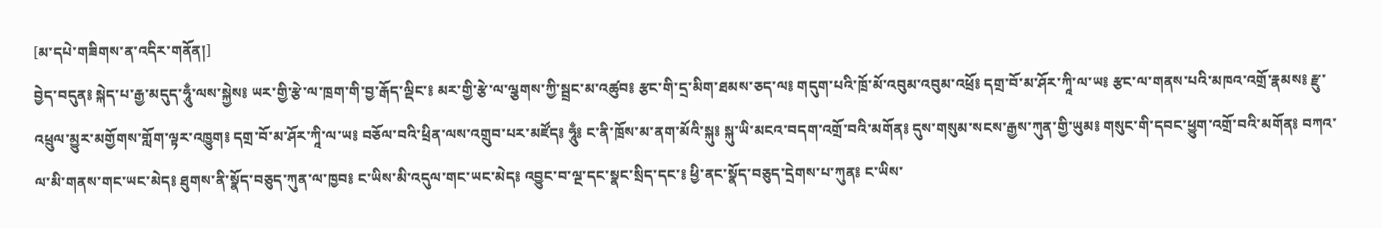[མ་དཔེ་གཟིགས་ན་འདིར་གནོན།]
བྱེད་བདུན༔ སྐེད་པ་རྒྱ་མདུད་ཧཱུྃ་ལས་སྐྱེས༔ ཡར་གྱི་རྩེ་ལ་ཁྲག་གི་བྱ་རྒོད་ལྡིང་༔ མར་གྱི་རྩེ་ལ་ལྕགས་ཀྱི་སྦྲང་མ་འཚུབ༔ རྩང་གི་དྲ་མིག་ཐམས་ཅད་ལ༔ གདུག་པའི་ཁྲོ་མོ་འབུམ་འབུམ་འཕྲོ༔ དགྲ་བོ་མ་ཤོར་ཀཱི་ལ་ཡ༔ རྩང་ལ་གནས་པའི་མཁའ་འགྲོ་རྣམས༔ རྫུ་འཕྲུལ་མྱུར་མགྱོགས་གློག་ལྟར་འཁྱུག༔ དགྲ་བོ་མ་ཤོར་ཀཱི་ལ་ཡ༔ བཅོལ་བའི་ཕྲིན་ལས་འགྲུབ་པར་མཛོད༔ ཧཱུྃ༔ ང་ནི་ཁྲོས་མ་ནག་མོའི་སྐུ༔ སྐུ་ཡི་མངའ་བདག་འགྲོ་བའི་མགོན༔ དུས་གསུམ་སངས་རྒྱས་ཀུན་གྱི་ཡུམ༔ གསུང་གི་དབང་ཕྱུག་འགྲོ་བའི་མགོན༔ བཀའ་ལ་མི་གནས་གང་ཡང་མེད༔ ཐུགས་ནི་སྣོད་བཅུད་ཀུན་ལ་ཁྱབ༔ ང་ཡིས་མི་འདུལ་གང་ཡང་མེད༔ འབྱུང་བ་ལྔ་དང་སྣང་སྲིད་དང་༔ ཕྱི་ནང་སྣོད་བཅུད་དྲེགས་པ་ཀུན༔ ང་ཡིས་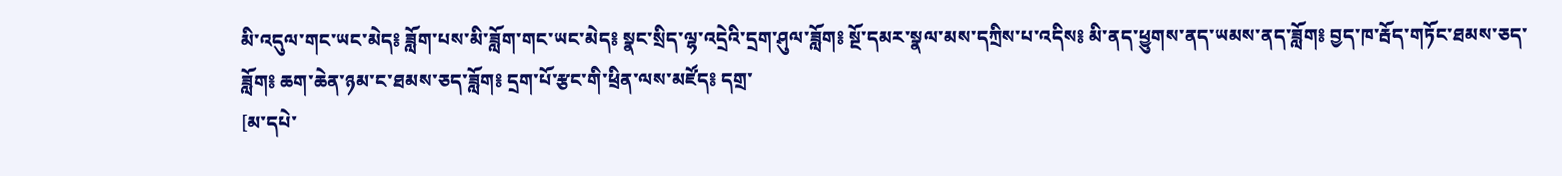མི་འདུལ་གང་ཡང་མེད༔ ཟློག་པས་མི་ཟློག་གང་ཡང་མེད༔ སྣང་སྲིད་ལྷ་འདྲེའི་དྲག་ཤུལ་ཟློག༔ སྔོ་དམར་སྣལ་མས་དཀྲིས་པ་འདིས༔ མི་ནད་ཕྱུགས་ནད་ཡམས་ནད་ཟློག༔ བྱད་ཁ་རྦོད་གཏོང་ཐམས་ཅད་ཟློག༔ ཆག་ཆེན་ཉམ་ང་ཐམས་ཅད་ཟློག༔ དྲག་པོ་རྩང་གི་ཕྲིན་ལས་མཛོད༔ དགྲ་
[མ་དཔེ་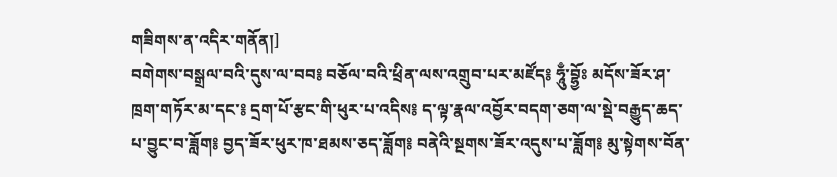གཟིགས་ན་འདིར་གནོན།]
བགེགས་བསྒྲལ་བའི་དུས་ལ་བབ༔ བཅོལ་བའི་ཕྲིན་ལས་འགྲུབ་པར་མཛོད༔ ཧཱུྃ་བྷྱོཿ མདོས་ཟོར་ཤ་ཁྲག་གཏོར་མ་དང་༔ དྲག་པོ་རྩང་གི་ཕུར་པ་འདིས༔ ད་ལྟ་རྣལ་འབྱོར་བདག་ཅག་ལ་སྡེ་བརྒྱུད་ཆད་པ་བྱུང་བ་ཟློག༔ བྱད་ཟོར་ཕུར་ཁ་ཐམས་ཅད་ཟློག༔ བནེའི་སྔགས་ཟོར་འདུས་པ་ཟློག༔ མུ་སྟེགས་བོན་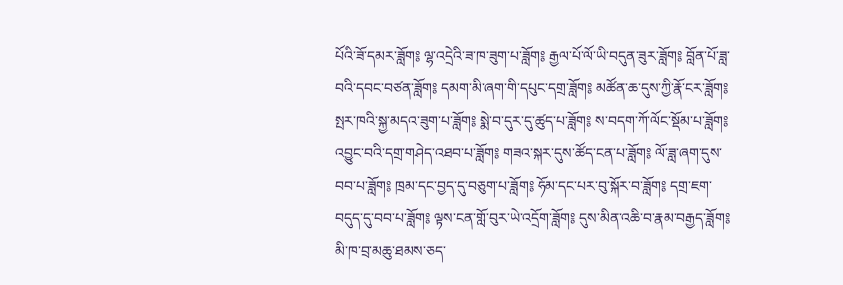པོའི་ཟོ་དམར་ཟློག༔ ལྷ་འདྲེའི་ཟ་ཁ་ཟུག་པ་ཟློག༔ རྒྱལ་པོ་ལོ་ཡི་བདུན་ཟུར་ཟློག༔ བློན་པོ་ཟླ་བའི་དབང་བཙན་ཟློག༔ དམག་མི་ཞག་གི་དཔུང་དགྲ་ཟློག༔ མཚོན་ཆ་དུས་ཀྱི་རྣོ་ངར་ཟློག༔ སྤར་ཁའི་སྐྱ་མདའ་ཟུག་པ་ཟློག༔ སྨེ་བ་དུར་དུ་ཚུད་པ་ཟློག༔ ས་བདག་ཀོ་ལོང་སྡོམ་པ་ཟློག༔ འབྱུང་བའི་དགྲ་གཤེད་འཐབ་པ་ཟློག༔ གཟའ་སྐར་དུས་ཚོད་ངན་པ་ཟློག༔ ལོ་ཟླ་ཞག་དུས་བབ་པ་ཟློག༔ ཁྲམ་དང་བྱད་དུ་བཅུག་པ་ཟློག༔ ཧོམ་དང་པར་བུ་སྐོར་བ་ཟློག༔ དགྲ་ཇག་བདུད་དུ་བབ་པ་ཟློག༔ ལྟས་ངན་གློ་བུར་ཡེ་འདྲོག་ཟློག༔ དུས་མིན་འཆི་བ་རྣམ་བརྒྱད་ཟློག༔ མི་ཁ་བྲ་མཆུ་ཐམས་ཅད་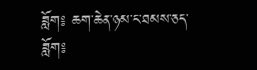ཟློག༔ ཆག་ཆེན་ཉམ་ང་ཐམས་ཅད་ཟློག༔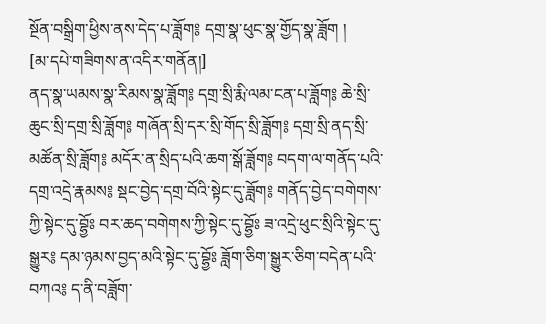སྔོན་བསྒྲིག་ཕྱིས་ནས་དེད་པ་ཟློག༔ དགྲ་སྣ་ཕུང་སྣ་གྱོད་སྣ་ཟློག །
[མ་དཔེ་གཟིགས་ན་འདིར་གནོན།]
ནད་སྣ་ཡམས་སྣ་རིམས་སྣ་ཟློག༔ དགྲ་སྲི་རྨི་ལམ་ངན་པ་ཟློག༔ ཆེ་སྲི་ཆུང་སྲི་དགྲ་སྲི་ཟློག༔ གཞོན་སྲི་དར་སྲི་གོད་སྲི་ཟློག༔ དགྲ་སྲི་ནད་སྲི་མཚོན་སྲི་ཟློག༔ མདོར་ན་སྲིད་པའི་ཆག་སྒོ་ཟློག༔ བདག་ལ་གནོད་པའི་དགྲ་འདྲེ་རྣམས༔ སྡང་བྱེད་དགྲ་བོའི་སྟེང་དུ་ཟློག༔ གནོད་བྱེད་བགེགས་ཀྱི་སྟེང་དུ་བྷྱོཿ བར་ཆད་བགེགས་ཀྱི་སྟེང་དུ་བྷྱོཿ ཟ་འདྲེ་ཕུང་སྲིའི་སྟེང་དུ་སྒྱུར༔ དམ་ཉམས་བྱད་མའི་སྟེང་དུ་བྷྱོཿ ཟློག་ཅིག་སྒྱུར་ཅིག་བདེན་པའི་བཀའ༔ ད་ནི་བཟློག་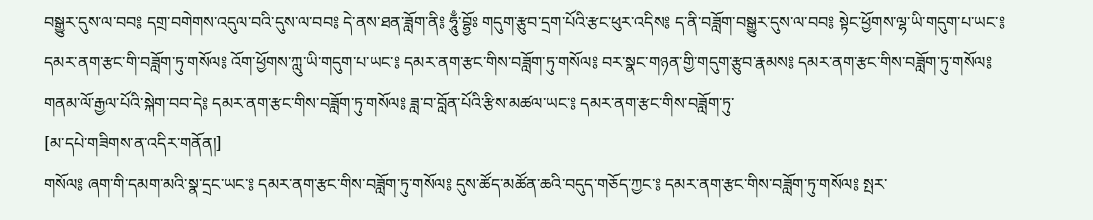བསྒྱུར་དུས་ལ་བབ༔ དགྲ་བགེགས་འདུལ་བའི་དུས་ལ་བབ༔ དེ་ནས་ཐན་ཟློག་ནི༔ ཧཱུྃ་བྷྱོཿ གདུག་རྩུབ་དྲག་པོའི་རྩང་ཕུར་འདིས༔ ད་ནི་བཟློག་བསྒྱུར་དུས་ལ་བབ༔ སྟེང་ཕྱོགས་ལྷ་ཡི་གདུག་པ་ཡང་༔ དམར་ནག་རྩང་གི་བཟློག་ཏུ་གསོལ༔ འོག་ཕྱོགས་ཀླུ་ཡི་གདུག་པ་ཡང་༔ དམར་ནག་རྩང་གིས་བཟློག་ཏུ་གསོལ༔ བར་སྣང་གཉན་གྱི་གདུག་རྩུབ་རྣམས༔ དམར་ནག་རྩང་གིས་བཟློག་ཏུ་གསོལ༔ གནམ་ལོ་རྒྱལ་པོའི་སྐེག་བབ་དེ༔ དམར་ནག་རྩང་གིས་བཟློག་ཏུ་གསོལ༔ ཟླ་བ་བློན་པོའི་རྩིས་མཚལ་ཡང་༔ དམར་ནག་རྩང་གིས་བཟློག་ཏུ་
[མ་དཔེ་གཟིགས་ན་འདིར་གནོན།]
གསོལ༔ ཞག་གི་དམག་མའི་སྣ་དྲང་ཡང་༔ དམར་ནག་རྩང་གིས་བཟློག་ཏུ་གསོལ༔ དུས་ཚོད་མཚོན་ཆའི་བདུད་གཅོད་ཀྱང་༔ དམར་ནག་རྩང་གིས་བཟློག་ཏུ་གསོལ༔ སྤར་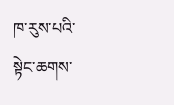ཁ་རུས་པའི་སྟེང་ཆགས་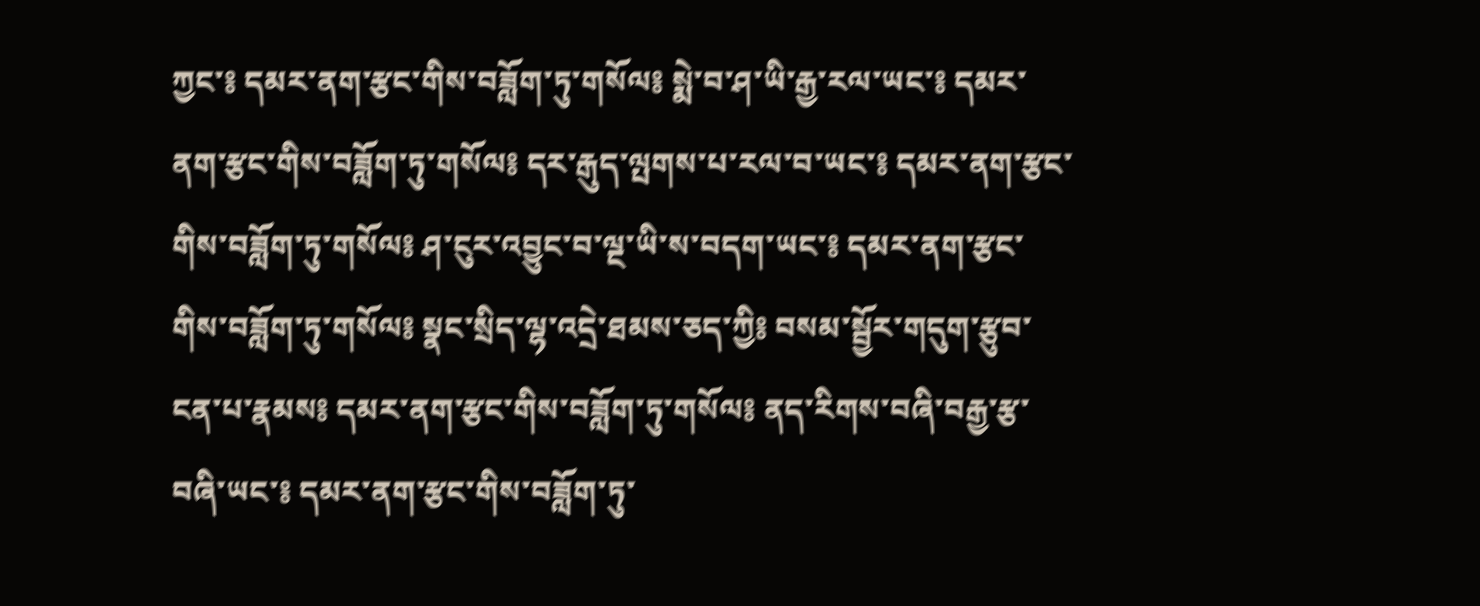ཀྱང་༔ དམར་ནག་རྩང་གིས་བཟློག་ཏུ་གསོལ༔ སྨེ་བ་ཤ་ཡི་རྒྱ་རལ་ཡང་༔ དམར་ནག་རྩང་གིས་བཟློག་ཏུ་གསོལ༔ དར་རྒུད་ལྤགས་པ་རལ་བ་ཡང་༔ དམར་ནག་རྩང་གིས་བཟློག་ཏུ་གསོལ༔ ཤ་ངུར་འབྱུང་བ་ལྔ་ཡི་ས་བདག་ཡང་༔ དམར་ནག་རྩང་གིས་བཟློག་ཏུ་གསོལ༔ སྣང་སྲིད་ལྷ་འདྲེ་ཐམས་ཅད་ཀྱི༔ བསམ་སྦྱོར་གདུག་རྩུབ་ངན་པ་རྣམས༔ དམར་ནག་རྩང་གིས་བཟློག་ཏུ་གསོལ༔ ནད་རིགས་བཞི་བརྒྱ་རྩ་བཞི་ཡང་༔ དམར་ནག་རྩང་གིས་བཟློག་ཏུ་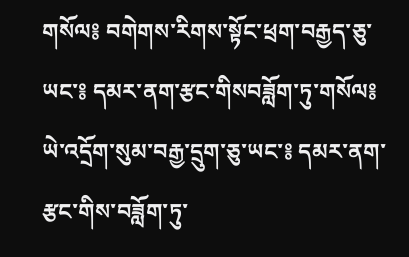གསོལ༔ བགེགས་རིགས་སྟོང་ཕྲག་བརྒྱད་ཅུ་ཡང་༔ དམར་ནག་རྩང་གིསབཟློག་ཏུ་གསོལ༔ ཡེ་འདྲོག་སུམ་བརྒྱ་དྲུག་ཅུ་ཡང་༔ དམར་ནག་རྩང་གིས་བཟློག་ཏུ་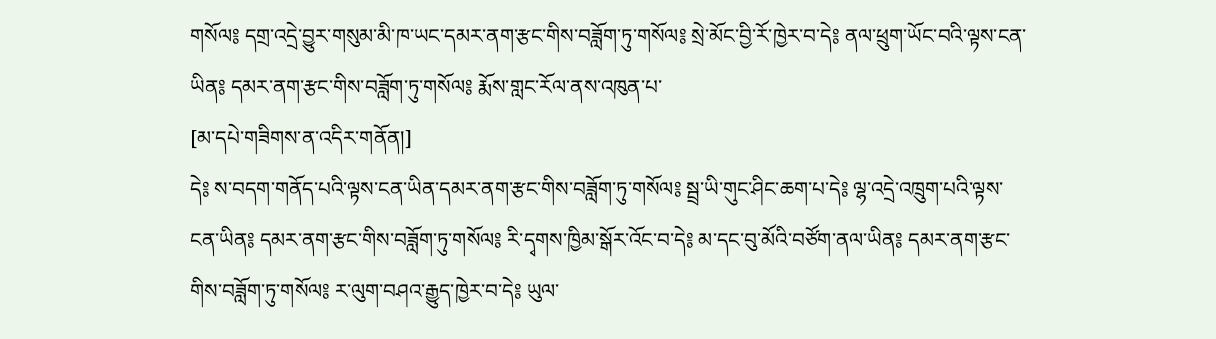གསོལ༔ དགྲ་འདྲེ་བྱུར་གསུམ་མི་ཁ་ཡང་དམར་ནག་རྩང་གིས་བཟློག་ཏུ་གསོལ༔ སྲེ་མོང་བྱི་རོ་ཁྱེར་བ་དེ༔ ནལ་ཕྲུག་ཡོང་བའི་ལྟས་ངན་ཡིན༔ དམར་ནག་རྩང་གིས་བཟློག་ཏུ་གསོལ༔ རྨོས་གླང་རོལ་ནས་འཁུན་པ་
[མ་དཔེ་གཟིགས་ན་འདིར་གནོན།]
དེ༔ ས་བདག་གནོད་པའི་ལྟས་ངན་ཡིན་དམར་ནག་རྩང་གིས་བཟློག་ཏུ་གསོལ༔ སྦྲ་ཡི་གུང་ཤིང་ཆག་པ་དེ༔ ལྷ་འདྲེ་འཁྲུག་པའི་ལྟས་ངན་ཡིན༔ དམར་ནག་རྩང་གིས་བཟློག་ཏུ་གསོལ༔ རི་དྭགས་ཁྱིམ་སྒོར་འོང་བ་དེ༔ མ་དང་བུ་མོའི་བཙོག་ནལ་ཡིན༔ དམར་ནག་རྩང་གིས་བཟློག་ཏུ་གསོལ༔ ར་ལུག་བཤའ་རྒྱུད་ཁྱེར་བ་དེ༔ ཡུལ་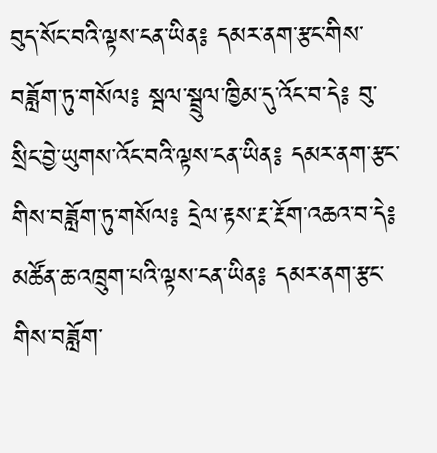བུད་སོང་བའི་ལྟས་ངན་ཡིན༔ དམར་ནག་རྩང་གིས་བཟློག་ཏུ་གསོལ༔ སྦལ་སྦྲུལ་ཁྱིམ་དུ་འོང་བ་དེ༔ བུ་སྲིང་བྱེ་ཡུགས་འོང་བའི་ལྟས་ངན་ཡིན༔ དམར་ནག་རྩང་གིས་བཟློག་ཏུ་གསོལ༔ དྲེལ་རྟས་རྔ་རྔོག་འཆའ་བ་དེ༔ མཚོན་ཆ་འཁྲུག་པའི་ལྟས་ངན་ཡིན༔ དམར་ནག་རྩང་གིས་བཟློག་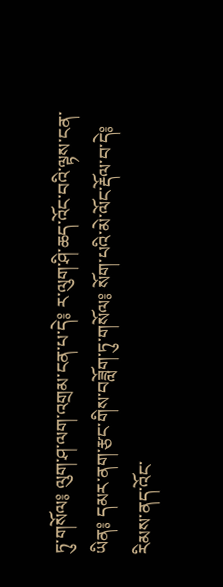ཏུ་གསོལ༔ ལུག་ཤ་ལག་འགྲམ་ངན་པ་དེ༔ ར་ལུག་ཤི་ཆད་འོང་བའི་ལྟས་ངན་ཡིན༔ དམར་ནག་རྩང་གིས་བཟློག་ཏུ་གསོལ༔ སོག་པའི་མེ་ལོང་རྡོལ་བ་དེ༔ རིམས་ནད་འོང་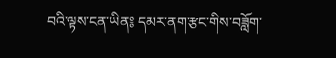བའི་ལྟས་ངན་ཡིན༔ དམར་ནག་རྩང་གིས་བཟློག་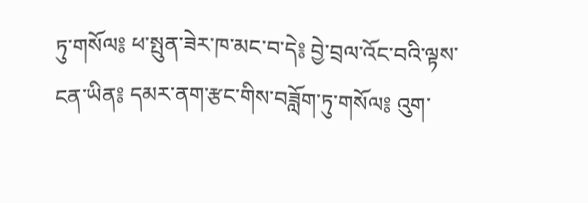ཏུ་གསོལ༔ ཕ་སྤུན་ཟེར་ཁ་མང་བ་དེ༔ བྱེ་བྲལ་འོང་བའི་ལྟས་ངན་ཡིན༔ དམར་ནག་རྩང་གིས་བཟློག་ཏུ་གསོལ༔ འུག་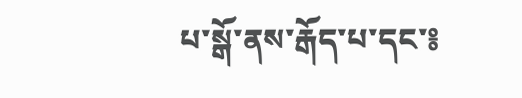པ་སྒོ་ནས་རྒོད་པ་དང་༔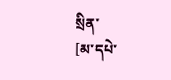སྲིན་
[མ་དཔེ་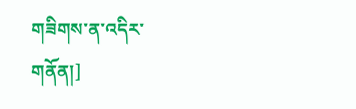གཟིགས་ན་འདིར་གནོན།]